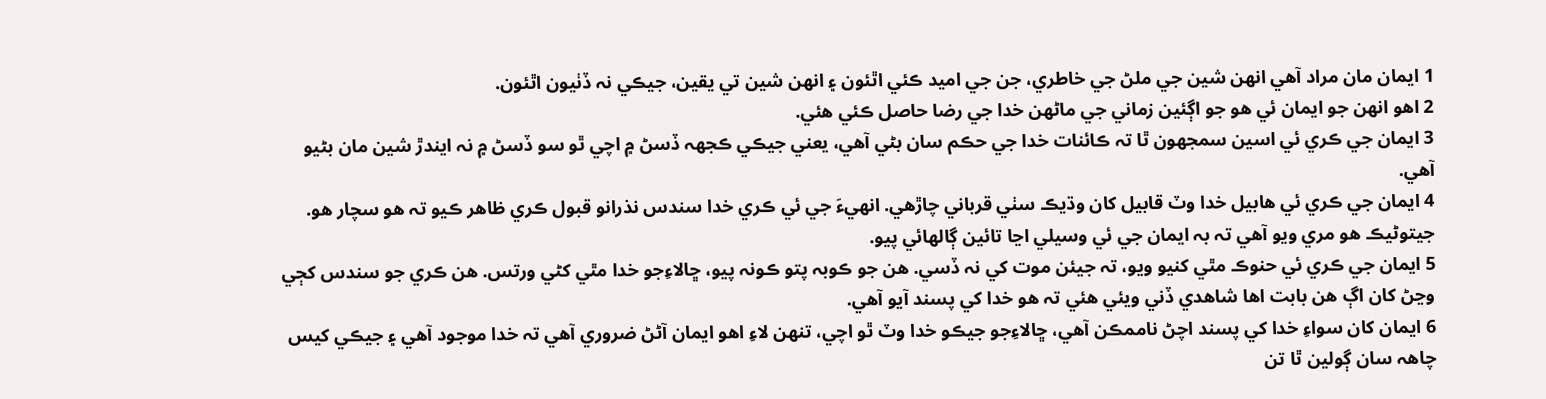1 ايمان مان مراد آھي انھن شين جي ملڻ جي خاطري، جن جي اميد ڪئي اٿئون ۽ انھن شين تي يقين، جيڪي نہ ڏٺيون اٿئون.
2 اھو انھن جو ايمان ئي ھو جو اڳئين زماني جي ماڻھن خدا جي رضا حاصل ڪئي ھئي.
3 ايمان جي ڪري ئي اسين سمجھون ٿا تہ ڪائنات خدا جي حڪم سان بڻي آھي، يعني جيڪي ڪجھہ ڏسڻ ۾ اچي ٿو سو ڏسڻ ۾ نہ ايندڙ شين مان بڻيو آھي.
4 ايمان جي ڪري ئي ھابيل خدا وٽ قابيل کان وڌيڪ سٺي قرباني چاڙھي. انھيءَ جي ئي ڪري خدا سندس نذرانو قبول ڪري ظاھر ڪيو تہ ھو سچار ھو. جيتوڻيڪ ھو مري ويو آھي تہ بہ ايمان جي ئي وسيلي اڃا تائين ڳالھائي پيو.
5 ايمان جي ڪري ئي حنوڪ مٿي کنيو ويو، تہ جيئن موت کي نہ ڏسي. ھن جو ڪوبہ پتو ڪونہ پيو، ڇالاءِجو خدا مٿي کڻي ورتس. ھن ڪري جو سندس کڄي وڃڻ کان اڳ ھن بابت اھا شاھدي ڏني ويئي ھئي تہ ھو خدا کي پسند آيو آھي.
6 ايمان کان سواءِ خدا کي پسند اچڻ ناممڪن آھي، ڇالاءِجو جيڪو خدا وٽ ٿو اچي، تنھن لاءِ اھو ايمان آڻڻ ضروري آھي تہ خدا موجود آھي ۽ جيڪي کيس چاھہ سان ڳولين ٿا تن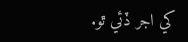کي اجر ڏئي ٿو.